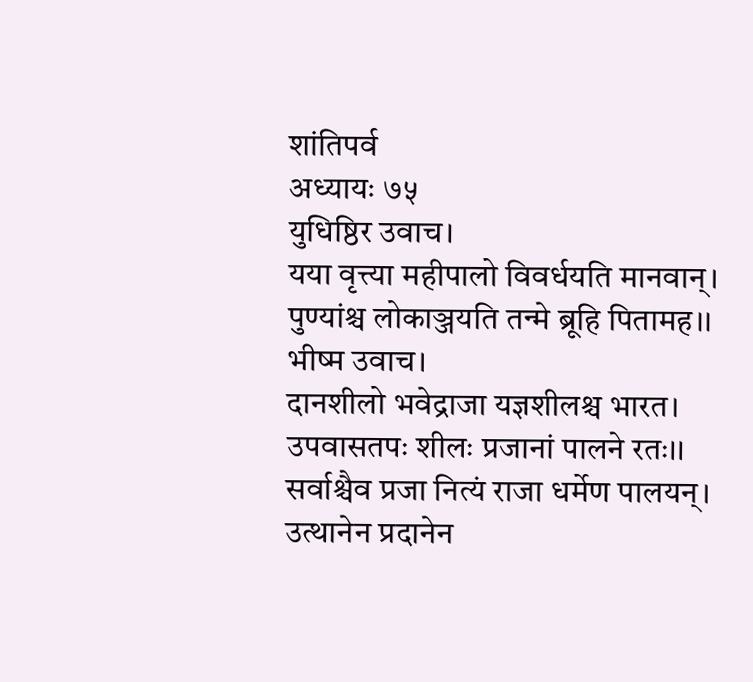शांतिपर्व
अध्यायः ७५
युधिष्ठिर उवाच।
यया वृत्त्या महीपालो विवर्धयति मानवान्।
पुण्यांश्च लोकाञ्जयति तन्मे ब्रूहि पितामह।।
भीष्म उवाच।
दानशीलो भवेद्राजा यज्ञशीलश्च भारत।
उपवासतपः शीलः प्रजानां पालने रतः।।
सर्वाश्चैव प्रजा नित्यं राजा धर्मेण पालयन्।
उत्थानेन प्रदानेन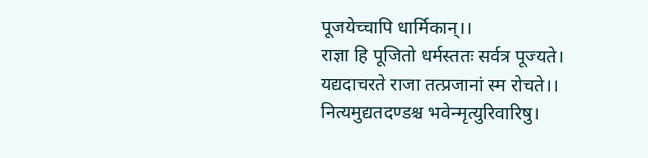पूजयेच्चापि धार्मिकान्।।
राज्ञा हि पूजितो धर्मस्ततः सर्वत्र पूज्यते।
यद्यदाचरते राजा तत्प्रजानां स्म रोचते।।
नित्यमुद्यतदण्डश्च भवेन्मृत्युरिवारिषु।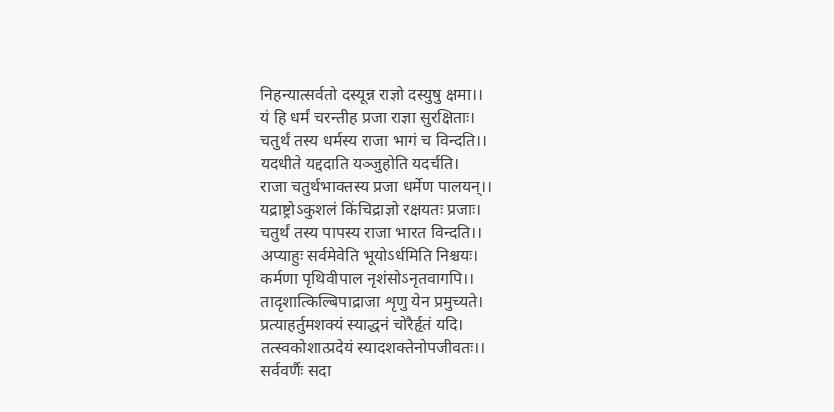निहन्यात्सर्वतो दस्यून्न राज्ञो दस्युषु क्षमा।।
यं हि धर्मं चरन्तीह प्रजा राज्ञा सुरक्षिताः।
चतुर्थं तस्य धर्मस्य राजा भागं च विन्दति।।
यदधीते यद्ददाति यञ्जुहोति यदर्चति।
राजा चतुर्थभाक्तस्य प्रजा धर्मेण पालयन्।।
यद्राष्ट्रोऽकुशलं किंचिद्राज्ञो रक्षयतः प्रजाः।
चतुर्थं तस्य पापस्य राजा भारत विन्दति।।
अप्याहुः सर्वमेवेति भूयोऽर्धमिति निश्चयः।
कर्मणा पृथिवीपाल नृशंसोऽनृतवागपि।।
तादृशात्किल्बिपाद्राजा शृणु येन प्रमुच्यते।
प्रत्याहर्तुमशक्यं स्याद्धनं चोरैर्हृतं यदि।
तत्स्वकोशात्प्रदेयं स्यादशक्तेनोपजीवतः।।
सर्ववर्णैः सदा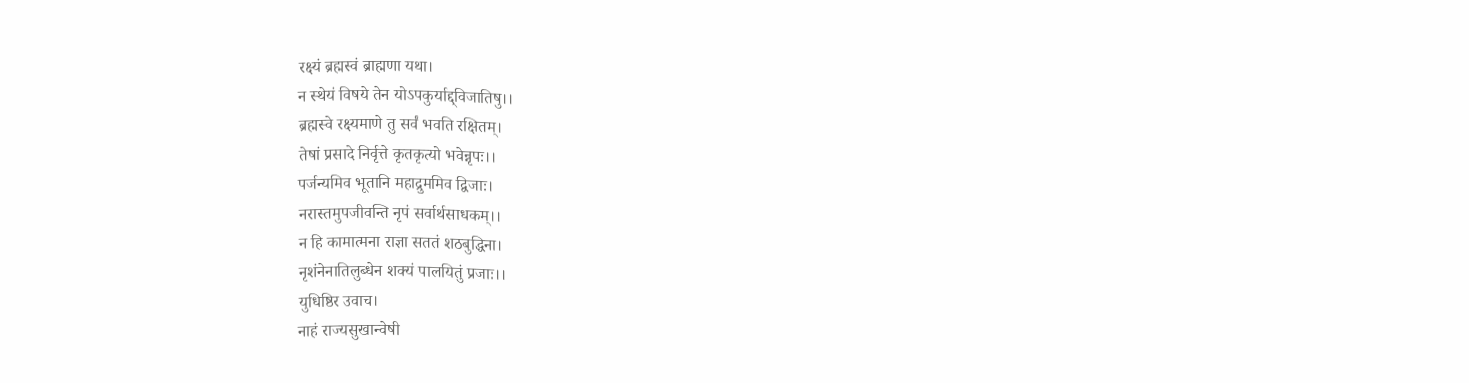रक्ष्यं ब्रह्मस्वं ब्राह्मणा यथा।
न स्थेयं विषये तेन योऽपकुर्याद्द्विजातिषु।।
ब्रह्मस्वे रक्ष्यमाणे तु सर्वं भवति रक्षितम्।
तेषां प्रसादे निर्वृत्ते कृतकृत्यो भवेन्नृपः।।
पर्जन्यमिव भूतानि महाद्रुममिव द्विजाः।
नरास्तमुपजीवन्ति नृपं सर्वार्थसाधकम्।।
न हि कामात्मना राज्ञा सततं शठबुद्धिना।
नृशंनेनातिलुब्धेन शक्यं पालयितुं प्रजाः।।
युधिष्ठिर उवाच।
नाहं राज्यसुखान्वेषी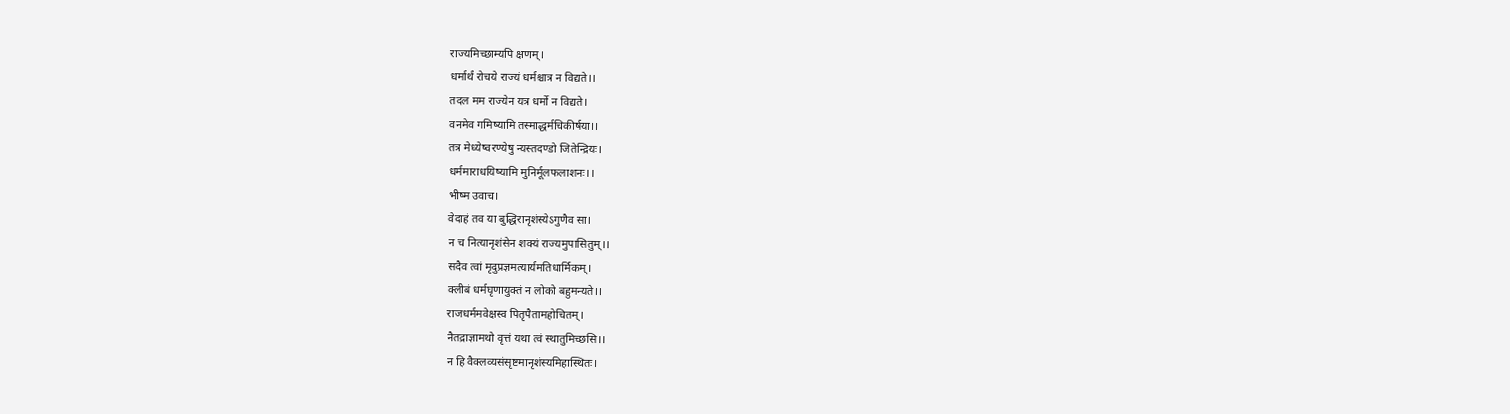राज्यमिच्छाम्यपि क्षणम्।
धर्मार्थं रोचये राज्यं धर्मश्चात्र न विद्यते।।
तदल मम राज्येन यत्र धर्मो न विद्यते।
वनमेव गमिष्यामि तस्माद्धर्मचिकीर्षया।।
तत्र मेध्येष्वरण्येषु न्यस्तदण्डो जितेन्द्रियः।
धर्ममाराधयिष्यामि मुनिर्मूलफलाशनः।।
भीष्म उवाच।
वेदाहं तव या बुद्धिरानृशंस्येऽगुणैव सा।
न च नित्यानृशंसेन शक्यं राज्यमुपासितुम्।।
सदैव त्वां मृदुप्रज्ञमत्यार्यमतिधार्मिकम्।
क्लीबं धर्मघृणायुक्तं न लोको बहुमन्यते।।
राजधर्ममवेक्षस्व पितृपैतामहोचितम्।
नैतद्राज्ञामथो वृत्तं यथा त्वं स्थातुमिच्छसि।।
न हि वैक्लव्यसंसृष्टमानृशंस्यमिहास्थितः।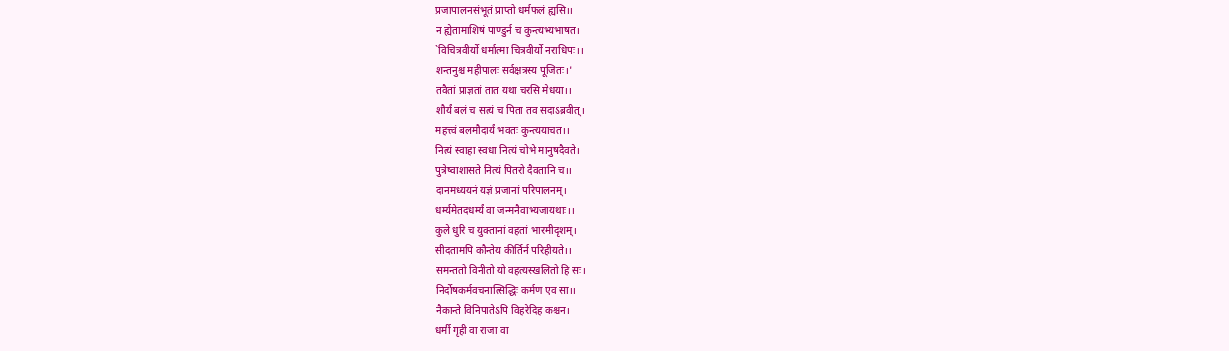प्रजापालनसंभूतं प्राप्तो धर्मफलं ह्यसि।।
न ह्येतामाशिषं पाण्डुर्न च कुन्त्यभ्यभाषत।
`विचित्रवीर्यो धर्मात्मा चित्रवीर्यो नराधिपः।।
शन्तनुश्च महीपालः सर्वक्षत्रस्य पूजितः।'
तवैतां प्राज्ञतां तात यथा चरसि मेधया।।
शौर्यं बलं च सत्यं च पिता तव सदाऽब्रवीत्।
महत्त्वं बलमौदार्यं भवतः कुन्त्ययाचत।।
नित्यं स्वाहा स्वधा नित्यं चोभे मानुषदैवते।
पुत्रेष्वाशासते नित्यं पितरो दैवतानि च।।
दानमध्ययनं यज्ञं प्रजानां परिपालनम्।
धर्म्यमेतदधर्म्यं वा जन्मनैवाभ्यजायथाः।।
कुले धुरि च युक्तानां वहतां भारमीदृशम्।
सीदतामपि कौन्तेय कीर्तिर्न परिहीयते।।
समन्ततो विनीतो यो वहत्यस्खलितो हि सः।
निर्दोषकर्मवचनात्सिद्धिः कर्मण एव सा।।
नैकान्ते विनिपातेऽपि विहरेदिह कश्चन।
धर्मी गृही वा राजा वा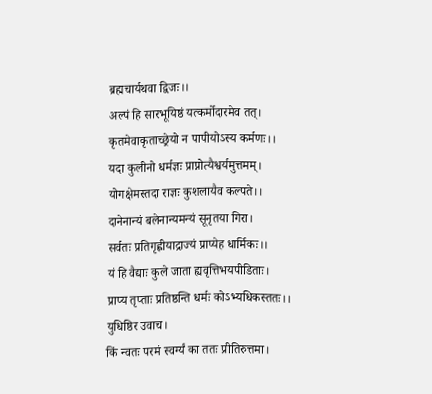ब्रह्मचार्यथवा द्विजः।।
अल्पं हि सारभूयिष्ठं यत्कर्मोदारमेव तत्।
कृतमेवाकृताच्छ्रेयो न पापीयोऽस्य कर्मणः।।
यदा कुलीनो धर्मज्ञः प्राप्नोत्यैश्वर्यमुत्तमम्।
योगक्षेमस्तदा राज्ञः कुशलायैव कल्पते।।
दानेनान्यं बलेनान्यमन्यं सूनृतया गिरा।
सर्वतः प्रतिगृह्णीयाद्राज्यं प्राप्येह धार्मिकः।।
यं हि वैद्याः कुले जाता ह्यवृत्तिभयपीडिताः।
प्राप्य तृप्ताः प्रतिष्ठन्ति धर्मः कोऽभ्यधिकस्ततः।।
युधिष्ठिर उवाच।
किं न्वतः परमं स्वर्ग्यं का ततः प्रीतिरुत्तमा।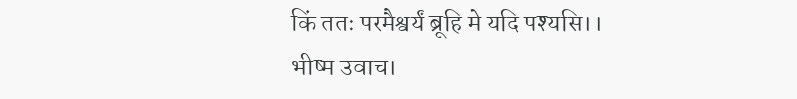किं ततः परमैश्वर्यं ब्रूहि मे यदि पश्यसि।।
भीष्म उवाच।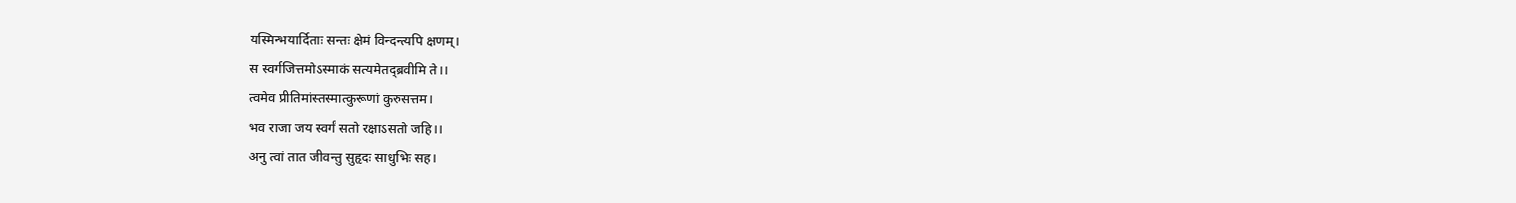यस्मिन्भयार्दिताः सन्तः क्षेमं विन्दन्त्यपि क्षणम्।
स स्वर्गजित्तमोऽस्माकं सत्यमेतद्ब्रवीमि ते।।
त्वमेव प्रीतिमांस्तस्मात्कुरूणां कुरुसत्तम।
भव राजा जय स्वर्गं सतो रक्षाऽसतो जहि।।
अनु त्वां तात जीवन्तु सुहृदः साधुभिः सह।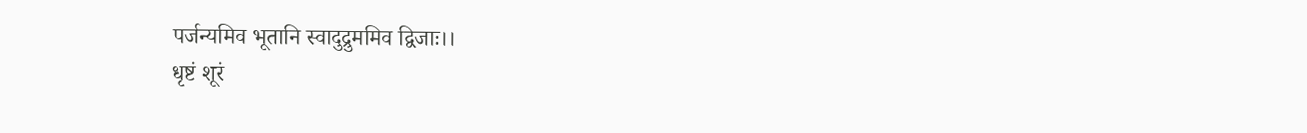पर्जन्यमिव भूतानि स्वादुद्रुममिव द्विजाः।।
धृष्टं शूरं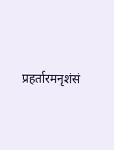प्रहर्तारमनृशंसं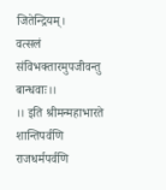जितेन्द्रियम्।
वत्सलं संविभक्तारमुपजीवन्तु बान्धवाः।।
।। इति श्रीमन्महाभारते शान्तिपर्वणि
राजधर्मपर्वणि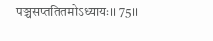पञ्चसप्ततितमोऽध्यायः।। 75।।